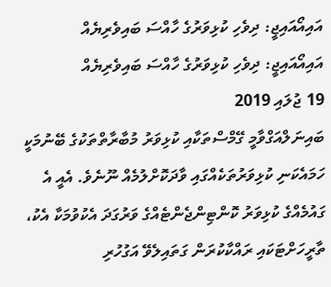އައިއޯއައިޖީ: ދިވެހި ކުޅިވަރުގެ ހާއްސަ ބައިވެރިޔެއް
އައިއޯއައިޖީ: ދިވެހި ކުޅިވަރުގެ ހާއްސަ ބައިވެރިޔެއް
19 ޖުލައި 2019
ބައިނަލްއަގްވާމީ ގޭމްސްތަކާއި ކުޅިވަރު މުބާރާތްތަކުގެ ބޭނުމަކީ ހަމައެކަނި ކުޅިވަރުތަކެއްގައި ވާދަކޮށްލުމެއް ނޫނެވެ. އެއީ އެ ގައުމެއްގެ ކުޅިވަރު ކޮންޓިންޖެންޓެއްގެ ވަރުގަދަ އެކުވުމަކާ އެކު، ތާރީހަށްޓަކައި ރައްކާކުރަން ގަތައިލެވޭ އަގުހުރި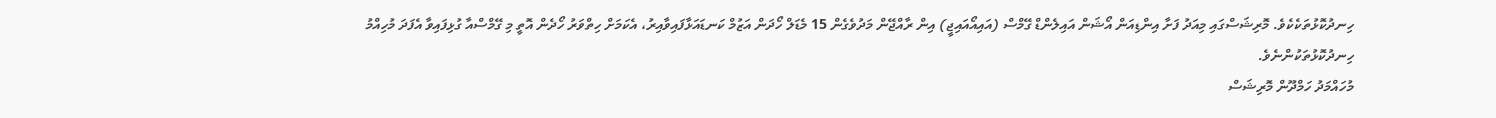ހިނދުކޮޅުތަކެކެވެ. މޮރިޝަސްގައި މިއަދު ފަށާ އިންޑިއަން އޯޝަން އައިލެންޑް ގޭމްސް (އައިއޯއައިޖީ) އިން ރާއްޖޭން މަދުވެގެން 15 މެޑަލް ހޯދަން އަޒުމް ކަނޑައަޅާފައިވާއިރު، އެކަމަށް ހިތްވަރު ހޯދެން އޮތީ މި ގޭމްސްއާ ގުޅިފައިވާ އެފަދަ މުހިއްމު ހިނދުކޮޅުތަކުންނެވެ.
މުހައްމަދު ހަމްދޫން މޮރިޝަސް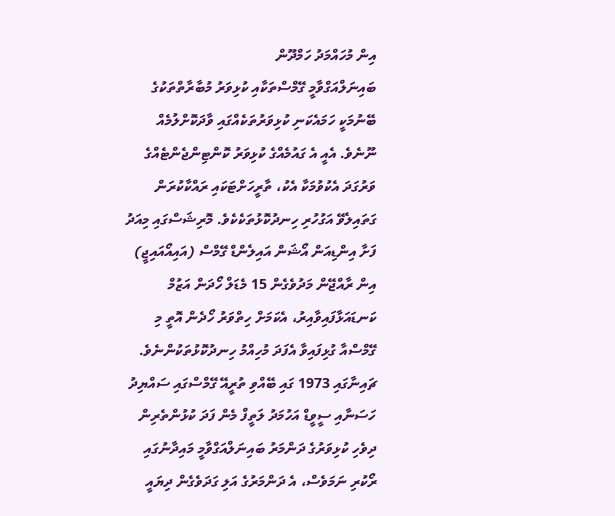އިން މުހައްމަދު ހަމްދޫން
ބައިނަލްއަގްވާމީ ގޭމްސްތަކާއި ކުޅިވަރު މުބާރާތްތަކުގެ ބޭނުމަކީ ހަމައެކަނި ކުޅިވަރުތަކެއްގައި ވާދަކޮށްލުމެއް ނޫނެވެ. އެއީ އެ ގައުމެއްގެ ކުޅިވަރު ކޮންޓިންޖެންޓެއްގެ ވަރުގަދަ އެކުވުމަކާ އެކު، ތާރީހަށްޓަކައި ރައްކާކުރަން ގަތައިލެވޭ އަގުހުރި ހިނދުކޮޅުތަކެކެވެ. މޮރިޝަސްގައި މިއަދު ފަށާ އިންޑިއަން އޯޝަން އައިލެންޑް ގޭމްސް (އައިއޯއައިޖީ) އިން ރާއްޖޭން މަދުވެގެން 15 މެޑަލް ހޯދަން އަޒުމް ކަނޑައަޅާފައިވާއިރު، އެކަމަށް ހިތްވަރު ހޯދެން އޮތީ މި ގޭމްސްއާ ގުޅިފައިވާ އެފަދަ މުހިއްމު ހިނދުކޮޅުތަކުންނެވެ.
ޗައިނާގައި 1973 ގައި ބޭއްވި ތުރީއޭ ގޭމްސްގައި ސައްޔިދު ހަސަނާއި ސީވީޑް އަހުމަދު ލަތީފް މެން ފަދަ ކުޅުންތެރިން ދިވެހި ކުޅިވަރުގެ ދަންމަރު ބައިނަލްއަގްވާމީ މައިދާނުގައި ރޯކުރި ނަމަވެސް، އެ ދަންމަރުގެ އަލި ގަދަވެގެން ދިޔައީ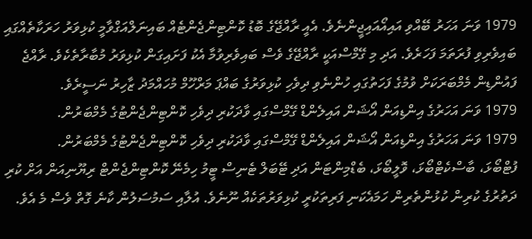1979 ވަނަ އަހަރު ބޭއްވި އައިއޯއައިޖީންނެވެ. އެއީ ރާއްޖޭގެ ބޮޑު ކޮންޓިންޖެންޓެއް ބައިނަލްއަގްވާމީ ކުޅިވަރު ހަރަކާތެއްގައި ބައިވެރިވި ފުރަތަމަ ފަހަރެވެ. އަދި މި ގޭމްސްއަކީ ރާއްޖޭގެ ވެސް ބައިވެރިވުމާ އެކު ފަށައިގަން ކުޅިވަރު މުބާރާތެކެވެ. ރާއްޖެ ފައުންޑިން މެމްބަރަކަށް ވުމުގެ ފަހަތުގައި ހުންނެވި ދިވެހި ކުޅިވަރުގެ ބައްޕަ މަރްހޫމް މުހައްމަދު ޒާހިރު ނަސީރެވެ.
1979 ވަނަ އަހަރުގެ އިންޑިއަން އޯޝަން އައިލެންޑް ގޭމްސްގައި ވާދަކުރި ދިވެހި ކޮންޓިންޖެންޓުގެ މެމްބަރުން.
1979 ވަނަ އަހަރުގެ އިންޑިއަން އޯޝަން އައިލެންޑް ގޭމްސްގައި ވާދަކުރި ދިވެހި ކޮންޓިންޖެންޓުގެ މެމްބަރުން.
ފުޓްބޯޅަ، ބާސްކެޓްބޯޅަ، ވޮލީބޯޅަ، ބެޑްމިންޓަން އަދި ޓޭބަލް ޓެނިސް ޓީމު ހިމެނޭ ކޮންޓިންޖެންޓް ރިޔޫނިއަން އަށް ކުރި ދަތުރުގެ ކުރިން ކުޅުންތެރިން ހަމައެކަނި ފަރިތަކުރީ ކުޅިވަރުތަކެއް ނޫނެވެ. އުލާއި ސަމުސަލުން ކާނެ ގޮތް ވެސް މެ އެވެ.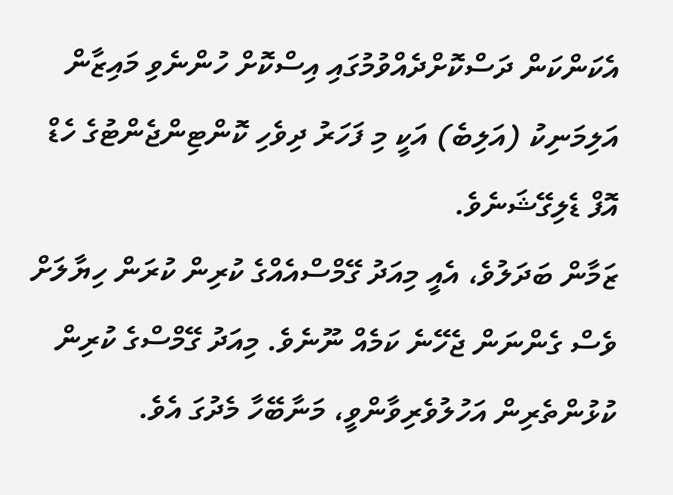އެކަންކަން ދަސްކޮށްދެއްވުމުގައި އިސްކޮށް ހުންނެވި މައިޒާން އަލިމަނިކު (އަލިބެ) އަކީ މި ފަހަރު ދިވެހި ކޮންޓިންޖެންޓުގެ ހެޑް އޮފް ޑެލިގޭޝަނެވެ.
ޒަމާން ބަދަލުވެ، އެއީ މިއަދު ގޭމްސްއެއްގެ ކުރިން ކުރަން ހިޔާލަށް ވެސް ގެންނަން ޖެހޭނެ ކަމެއް ނޫނެވެ. މިއަދު ގޭމްސްގެ ކުރިން ކުޅުންތެރިން އަހުލުވެރިވާންވީ، މަނާބޭހާ މެދުގަ އެވެ.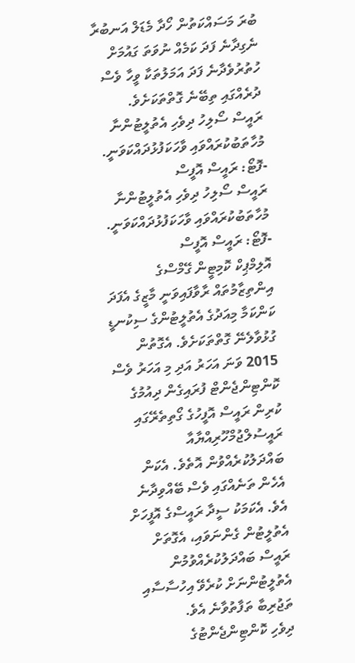ބުރަ މަސައްކަތުން ހޯދާ މެޑަލް އަނބުރާ ނެގިދާނެ ފަދަ ކަމެއް ނުވަތަ ގައުމަށް ހުތުރުވެދާނެ ފަދަ އަމަލުތަކާ ވީހާ ވެސް ދުރެއްގައި ތިބޭނެ ގޮތްތަކަށެވެ.
ރައީސް ސޯލިހު ދިވެހި އެތުލީޓުންނާ މުހާތަބުކުރައްވައި ވާހަކަފުޅުދައްކަވަނީ. -ފޮޓޯ: ރައީސް އޮފީސް
ރައީސް ސޯލިހު ދިވެހި އެތުލީޓުންނާ މުހާތަބުކުރައްވައި ވާހަކަފުޅުދައްކަވަނީ. -ފޮޓޯ: ރައީސް އޮފީސް
އޮލިމްޕިކް ކޮމިޓީން ގޭމްސްގެ އިންތިޒާމުތައް ރާވާފައިވަނީ މާޒީގެ އެފަދަ ކަންކަމާ މިއަދުގެ އެތުލީޓުންގެ ސިކުނޑީ ގުޅުވާލެނޭ ގޮތްތަކަށެވެ. އެގޮތުން 2015 ވަނަ އަހަރު އަދި މި އަހަރު ވެސް ކޮންޓިންޖެންޓް ފުރައިގެން ދިއުމުގެ ކުރިން ރައީސް އޮފީހުގެ ގޯތިތެރޭގައި ރައީސުލްޖުމްހޫރިއްޔާއާ ބައްދަލުކުރެއްވުން އޮތެވެ. އެކަން އެހެން ތަނެއްގައި ވެސް ބޭއްވިދާނެ އެވެ. އެކަމަކު ސީދާ ރައީސްގެ އޮފީހަށް އެތުލީޓުން ގެންނަވައި، އެގޮތަށް ރައީސް ބައްދަލުކުރެއްވުމުން އެތުލީޓުންނަށް ކުރެވޭ އިހުސާސާއި ތަޖުރިބާ ތަފާތުވާނެ އެވެ.
ދިވެހި ކޮންޓިންޖެންޓުގެ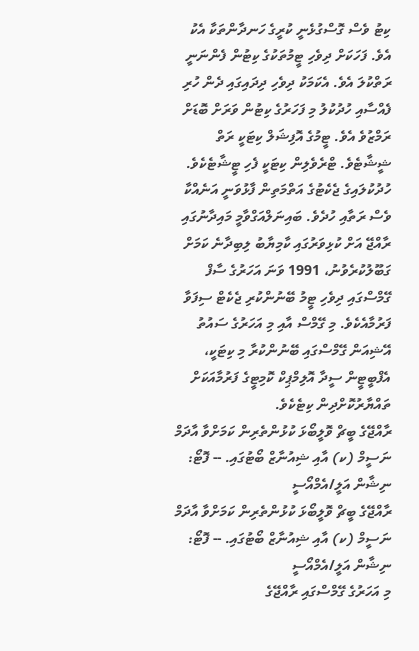ކިޓު ވެސް ގޮސްގުޅެނީ ކުރީގެ ހަނދާންތަކާ އެކު އެވެ. ފަހަކަށް ދިވެހި ޓީމުތަކުގެ ކިޓުން ފެންނަނީ ރަތްކުލަ އެވެ. އެކަމަކު ދިވެހި ދިދައިގައި ދެން ހުރި ފެއްސާއި ހުދުކުލު މި ފަހަރުގެ ކިޓުން ވަރަށް ބޮޑަށް ރަމްޒުވެ އެވެ. ޓީމުގެ އޮފިޝަލް ކިޓަކީ ރަތް ޝީޝާޓެވެ. ޓްރެވެލިން ކިޓަކީ ފެހި ޓީޝާޓެކެވެ. ހުދުކުލައިގެ ޖެކެޓުގެ އަތްމަތިން ފާޅުވަނީ އަނެއްކާ ވެސް ރަތާއި ހުދެވެ. ބައިނަލްއަގްވާމީ މައިދާނުގައި ރާއްޖޭ އަށް ކުޅިވަރުގައި ކާމިޔާބު ލިބިދާނެ ކަމަށް ގަބޫލުކުރެވުނު، 1991 ވަނަ އަހަރުގެ ސާފް ގޭމްސްގައި ދިވެހި ޓީމު ބޭނުންކުރި ޖެކެޓް ސިފަވާ ފަރުމާއެކެވެ. މި ގޭމްސް އާއި މި އަހަރުގެ ސައުތު އޭޝިއަން ގޭމްސްގައި ބޭނުންކުރާ މި ކިޓަކީ، އެފްބީޓީން ސީދާ އޮލިމްޕިކް ކޮމިޓީގެ ފަރުމާއަކަށް ތައްޔާރުކޮށްދިން ކިޓެކެވެ.
ރާއްޖޭގެ ބީޗް ވޮލީބޯޅަ ކުޅުންތެރިން ކަމަށްވާ އާދަމް ނަސީމް (ކ) އާއި ޝިއުނާޒް ބޯޓުގައި. -- ފޮޓޯ: ނިޝާން އަލީ/އެމްއޯސީ
ރާއްޖޭގެ ބީޗް ވޮލީބޯޅަ ކުޅުންތެރިން ކަމަށްވާ އާދަމް ނަސީމް (ކ) އާއި ޝިއުނާޒް ބޯޓުގައި. -- ފޮޓޯ: ނިޝާން އަލީ/އެމްއޯސީ
މި އަހަރުގެ ގޭމްސްގައި ރާއްޖޭގެ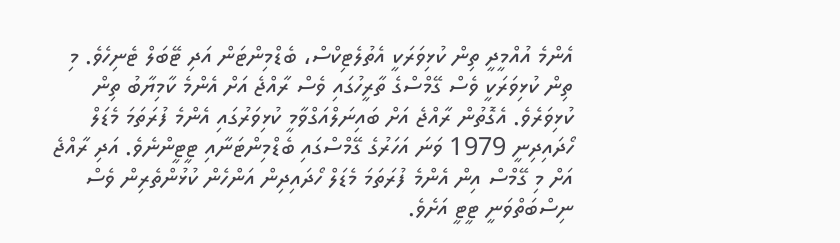އެންމެ އުއްމީދީ ތިން ކުޅިވަރަކީ އެތުލެޓިކްސް، ބެޑްމިންޓަން އަދި ޓޭބަލް ޓެނިހެވެ. މި ތިން ކުޅިވަރަކީ ވެސް ގޭމްސްގެ ތާރީހުގައި ވެސް ރާއްޖެ އަށް އެންމެ ކާމިޔާބު ތިން ކުޅިވަރެވެ. އެގޮތުން ރާއްޖެ އަށް ބައިނަލްއަގްވާމީ ކުޅިވަރުގައި އެންމެ ފުރަތަމަ މެޑަލް ހޯދައިދިނީ 1979 ވަނަ އަހަރުގެ ގޭމްސްގައި ބެޑްމިންޓަނާއި ޓީޓީންނެވެ. އަދި ރާއްޖެ އަށް މި ގޭމްސް އިން އެންމެ ފުރަތަމަ މެޑަލް ހޯދައިދިން އަންހެން ކުޅުންތެރިން ވެސް ނިސްބަތްވަނީ ޓީޓީ އަށެވެ.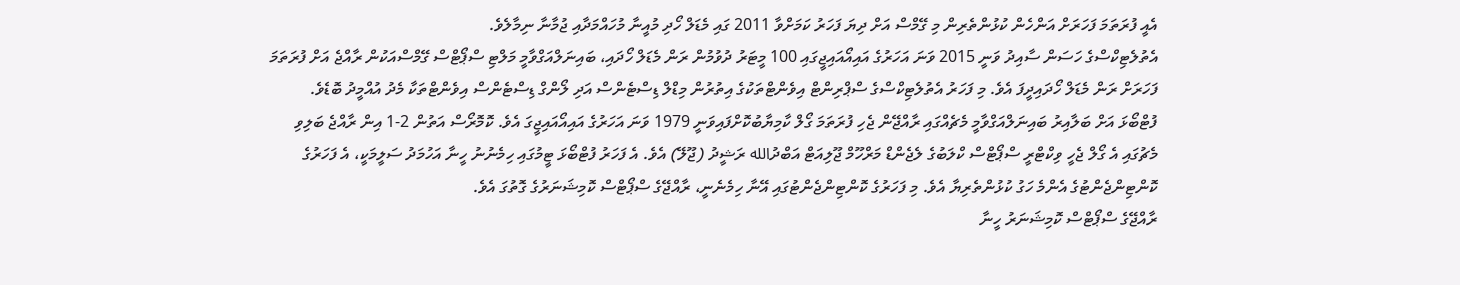އެއީ ފުރަތަމަ ފަހަރަށް އަންހެން ކުޅުންތެރިން މި ގޭމްސް އަށް ދިޔަ ފަހަރު ކަމަށްވާ 2011 ގައި މެޑަލް ހޯދި މުއީނާ މުހައްމަދާއި ޖުމާނާ ނިމާލެވެ.
އެތުލެޓިކްސްގެ ހަސަން ސާއިދު ވަނީ 2015 ވަނަ އަހަރުގެ އައިއޯއައިޖީގައި 100 މީޓަރު ދުވުމުން ރަން މެޑަލް ހޯދައި، ބައިނަލްއަގްވާމީ މަލްޓި ސްޕޯޓްސް ގޭމްސްއަކުން ރާއްޖެ އަށް ފުރަތަމަ ފަހަރަށް ރަން މެޑަލް ހޯދައިދީފަ އެވެ. މި ފަހަރު އެތުލެޓިކްސްގެ ސްޕްރިންޓް އިވެންޓްތަކުގެ އިތުރުން މިޑްލް ޑިސްޓެންސް އަދި ލޯންގް ޑިސްޓެންސް އިވެންޓްތަކާ މެދު އުއްމީދު ބޮޑެވެ.
ފުޓްބޯޅަ އަށް ބަލާއިރު ބައިނަލްއަގްވާމީ މެޗެއްގައި ރާއްޖޭން ޖެހި ފުރަތަމަ ގޯލް ކާމިޔާބުކޮށްފައިވަނީ 1979 ވަނަ އަހަރުގެ އައިއޯއައިޖީގަ އެވެ. ކޮމޮރޯސް އަތުން 2-1 އިން ރާއްޖެ ބަލިވި މެޗުގައި އެ ގޯލް ޖެހީ ވިކްޓްރީ ސްޕޯޓްސް ކްލަބުގެ ލެޖެންޑް މަރްހޫމް ޖޫލިއަޓް އަބްދުالله ރަޝީދު (ޖޫލޭ) އެވެ. އެ ފަހަރު ފުޓްބޯޅަ ޓީމުގައި ހިމެނުނު ހީނާ އަހުމަދު ސަލީމަކީ، އެ ފަހަރުގެ ކޮންޓިންޖެންޓުގެ އެންމެ ހަގު ކުޅުންތެރިޔާ އެވެ. މި ފަހަރުގެ ކޮންޓިންޖެންޓުގައި އޭނާ ހިމެނެނީ، ރާއްޖޭގެ ސްޕޯޓްސް ކޮމިޝަނަރުގެ ގޮތުގަ އެވެ.
ރާއްޖޭގެ ސްޕޯޓްސް ކޮމިޝަނަރު ހީނާ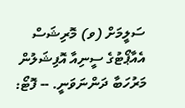ސަލީމަށް (ވ) މޮރިޝަސް އެއާޕޯޓުގެ ސީނިއާ އޮފިޝަލުން މަރުހަބާ ދަންނަވަނީ. -- ފޮޓޯ: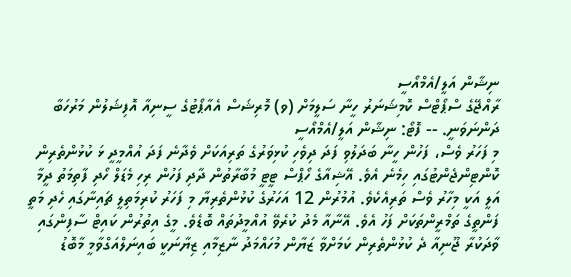ނިޝާން އަލީ/އެމްއޯސީ
ރާއްޖޭގެ ސްޕޯޓްސް ކޮމިޝަނަރު ހީނާ ސަލީމަށް (ވ) މޮރިޝަސް އެއާޕޯޓުގެ ސީނިއާ އޮފިޝަލުން މަރުހަބާ ދަންނަވަނީ. -- ފޮޓޯ: ނިޝާން އަލީ/އެމްއޯސީ
މި ފަހަރު ވެސް، ފަހުން ހީނާ ބަދަލުވި ފަދަ ދިވެހި ކުޅިވަރުގެ ތަރިއަކަށް ވެދާނެ ފަދަ އުއްމީދީ ޅަ ކުޅުންތެރިން ކޮންޓިންޖެންޓުގައި ހިމެނެ އެވެ. އޭޝިއާގެ ހޯޕްސް ޓީޓީ މުބާރާތުން ދާދި ފަހުން ރިހި މެޑަލް ހޯދި ފާތިމަތު ދީމާ އަލީ އަކީ މިހާރު ވެސް ތަރިއެކެވެ. އުމުރުން 12 އަހަރުގެ ކުޅުންތެރިޔާ މި ފަހަރު ކުރިމަތިލީ ޗައިނާގައި ހެދި މަތީ ފަންތީގެ ތަމްރީންތަކަށް ފަހު އެވެ. އޭނާއާ މެދު ކުރެވޭ އުއްމީދުތައް ބޮޑެވެ. މީގެ އިތުރުން ކައިޓް ސާފިންގައި ވާދަކުރާ ޖޫނިއާ ދެ ކުޅުންތެރިން ކަމަށްވާ ޒަޔާން މުހައްމަދު ނާޒިމާއި ޒިޔާނަކީ ބައިނަލްއަގްވާމީ މާބޮޑު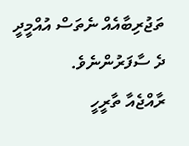ތަޖުރިބާއެއް ނެތަސް އުއްމީދީ ދެ ސާފަރުންނެވެ.
ރާއްޖެއާ ތާރީހީ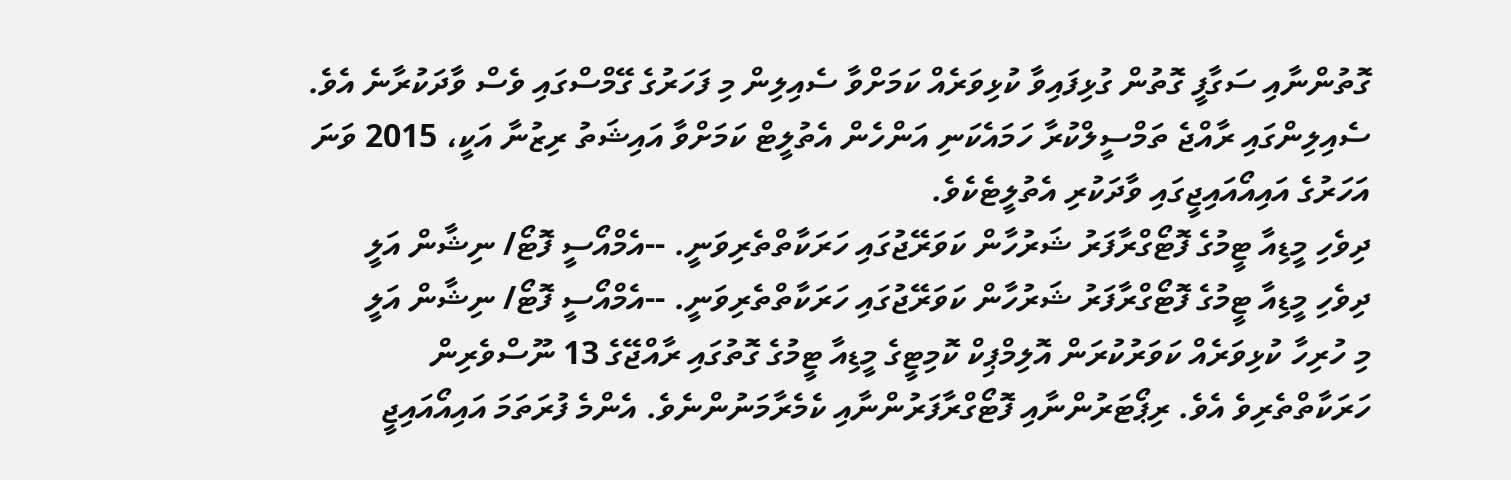ގޮތުންނާއި ސަގާފީ ގޮތުން ގުޅިފައިވާ ކުޅިވަރެއް ކަމަށްވާ ސެއިލިން މި ފަހަރުގެ ގޭމްސްގައި ވެސް ވާދަކުރާނެ އެވެ. ސެއިލިންގައި ރާއްޖެ ތަމްސީލްކުރާ ހަމައެކަނި އަންހެން އެތުލީޓް ކަމަށްވާ އައިޝަތު ރިޒުނާ އަކީ، 2015 ވަނަ އަހަރުގެ އައިއޯއައިޖީގައި ވާދަކުރި އެތުލީޓެކެވެ.
ދިވެހި މީޑިއާ ޓީމުގެ ފޮޓޯގްރާފަރު ޝަރުހާން ކަވަރޭޖުގައި ހަރަކާތްތެރިވަނީ. --އެމްއޯސީ ފޮޓޯ/ ނިޝާން އަލީ
ދިވެހި މީޑިއާ ޓީމުގެ ފޮޓޯގްރާފަރު ޝަރުހާން ކަވަރޭޖުގައި ހަރަކާތްތެރިވަނީ. --އެމްއޯސީ ފޮޓޯ/ ނިޝާން އަލީ
މި ހުރިހާ ކުޅިވަރެއް ކަވަރުކުރަން އޮލިމްޕިކް ކޮމިޓީގެ މީޑިއާ ޓީމުގެ ގޮތުގައި ރާއްޖޭގެ 13 ނޫސްވެރިން ހަރަކާތްތެރިވެ އެވެ. ރިޕޯޓަރުންނާއި ފޮޓޯގްރާފަރުންނާއި ކެމެރާމަނުންނެވެ. އެންމެ ފުރަތަމަ އައިއޯއައިޖީ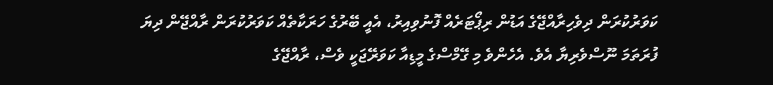ކަވަރުކުރަން ދިވެހިރާއްޖޭގެ އަޑުން ރިޕޯޓަރެއް ފޮނުވިއިރު، އެއީ ބޭރުގެ ހަރަކާތެއް ކަވަރުކުރަން ރާއްޖޭން ދިޔަ ފުރަތަމަ ނޫސްވެރިޔާ އެވެ. އެހެންވެ މި ގޭމްސްގެ މީޑިއާ ކަވަރޭޖަކީ ވެސް، ރާއްޖޭގެ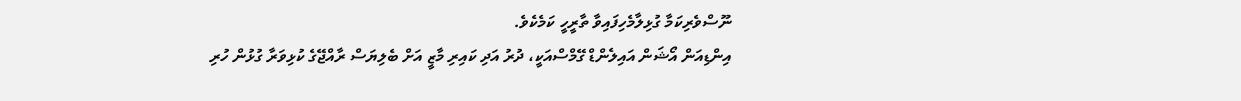ނޫސްވެރިކަމާ ގުޅިލާމެހިފައިވާ ތާރީހީ ކަމެކެވެ.
އިންޑިއަން އޯޝަން އައިލެންޑް ގޭމްސްއަކީ، ދުރު އަދި ކައިރި މާޒީ އަށް ބެލިޔަސް ރާއްޖޭގެ ކުޅިވަރާ ގުޅުން ހުރި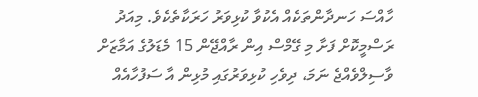ހާއްސަ ހަނދާންތަކެއް އެކުވާ ކުޅިވަރު ހަރަކާތެކެވެ. މިއަދު ރަސްމީކޮށް ފަށާ މި ގޭމްސް އިން ރާއްޖޭން 15 މެޑަލުގެ އަމާޒަށް ވާސިލްވެއްޖެ ނަމަ، ދިވެހި ކުޅިވަރުގައި މުޅިން އާ ސަފުހާއެއް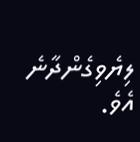ލިޔެވިގެންދާނެ އެވެ.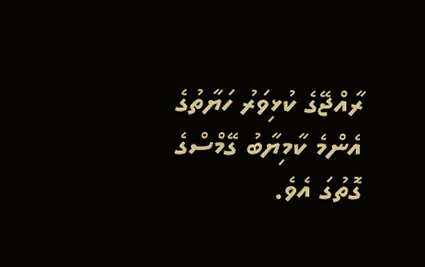ރާއްޖޭގެ ކުޅިވަރު ހަޔާތުގެ އެންމެ ކާމިޔާބު ގޭމްސްގެ ގޮތުގަ އެވެ.